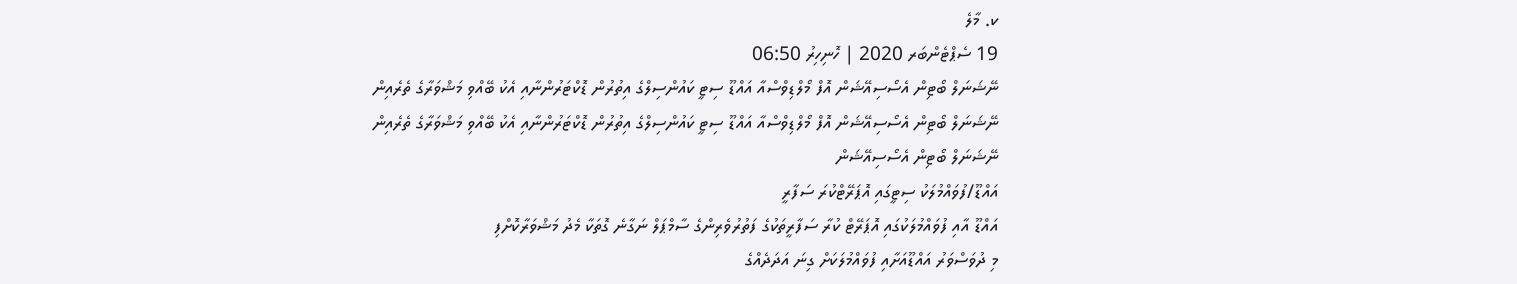ކ. މާލެ
19 ސެޕްޓެންބަރ 2020 | ހޮނިހިރު 06:50
ނޭޝަނަލް ބޯޓިން އެސޯސިއޭޝަން އޮފް މޯލްޑިވްސްއާ އައްޑޫ ސިޓީ ކައުންސިލްގެ އިތުރުން ޑޮކްޓަރުންނާއި އެކު ބޭއްވި މަޝްވަރާގެ ތެރެއިން
ނޭޝަނަލް ބޯޓިން އެސޯސިއޭޝަން އޮފް މޯލްޑިވްސްއާ އައްޑޫ ސިޓީ ކައުންސިލްގެ އިތުރުން ޑޮކްޓަރުންނާއި އެކު ބޭއްވި މަޝްވަރާގެ ތެރެއިން
ނޭޝަނަލް ބޯޓިން އެސޯސިއޭޝަން
އައްޑޫ/ފުވައްމުލަކު ސިޓީގައި އޮޕަރޭޓްކުރަ ސަފާރީ
އައްޑޫ އާއި ފުވައްމުލަކުގައި އޮޕަރޭޓް ކުރާ ސަފާރީތަކުގެ ފަތުރުވެރިންގެ ސާމްޕަލް ނަގާނެ ގޮތަކާ މެދު މަޝްވަރާކޮށްފި
މި ދުވަސްވަރު އައްޑޫއަށާއި ފުވައްމުލަކަށް ގިނަ އަދަދެއްގެ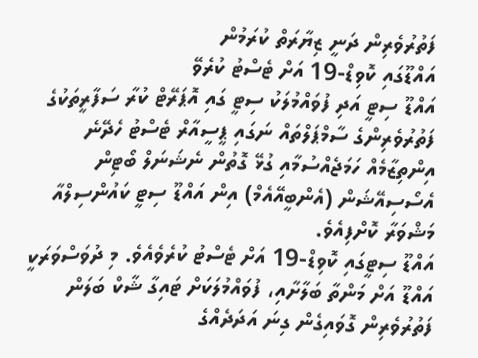ފަތުރުވެރިން ދަނީ ޒިޔާރަތް ކުރަމުން
އައްޑޫގައި ކޮވިޑް-19 އަށް ޓެސްޓު ކުރެވޭ
އައްޑޫ ސިޓީ އަދި ފުވައްމުލަކު ސިޓީ ގައި އޮޕަރޭޓް ކުރާ ސަފާރީތަކުގެ ފަތުރުވެރިންގެ ސާމްޕަލްތައް ނަގައި ޕީސީއާރް ޓެސްޓު ހެދޭނެ އިންތިޒާމެއް ހަމަޖެއްސުމާއި ގުޅޭ ގޮތުން ނެޝަނަލް ބޯޓިން އެސޯސިއޭޝަން (އެންބީއޭއެމް) އިން އައްޑޫ ސިޓީ ކައުންސިލްއާ މަޝްވަރާ ކޮށްފިއެވެ.
އައްޑޫ ސިޓީގައި ކޮވިޑް-19 އަށް ޓެސްޓު ކުރެވެއެވެ. މި ދުވަސްވަރަކީ އައްޑޫ އަށް މަންތާ ބަލާށާއި، ފުވައްމުލަކަށް ޓައިގާ ޝާކް ބަލަން ފަތުރުވެރިން ގޮވައިގެން ގިނަ އަދަދެއްގެ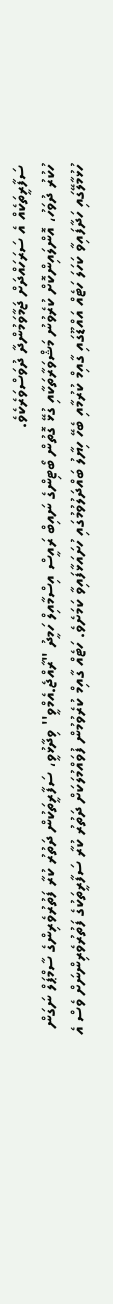ސަފާރީތަކެއް އެ ސަރަހައްދަށް ޖަމާވަމުންދާ ދުވަސްވަރެކެވެ.
ހުކުރު ދުވަހު، އޮންލައިންކޮށް ކުރެވުނު މަޝްވަރާތަކާއި ގުޅޭ ގޮތުން ބޯޓިންގެ ނައިބް ރައީސް އިސްމާއިލް ހަމީދު ''ރާއްޖެ.އެމްވީ'' ވިދާޅުވީ، ސަފާރީތަކުން ދަތުރު ކުރާ ފަތުރުވެރިންގެ ސާމްޕަލް ނަގަން ހުޅުމާލޭގައި ހަދާފައިވާ ކަހަލަ ހަޓެއް އައްޑޫގައި ގާއިމް ކުރުމާއި ބެހޭ ހިޔާލު ބައްދަލުވުމުގައި ހުށައަޅާފައިވާ ކަމަށެވެ. ހަޓެއް ގާއިމް ކުރެވުމުން ފުވައްމުލަކަށް ދަތުރު ކުރާ ސަފާރީތަކުގެ ފަތުރުވެރިންނަށް ވެސް އެ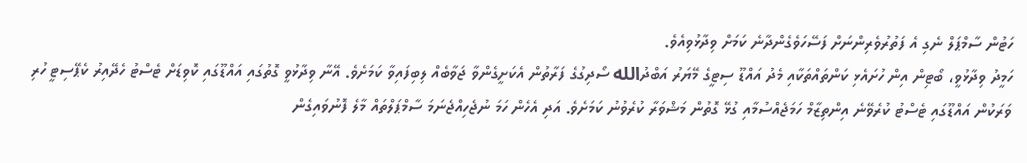ހަޓުން ސާމްޕަލް ނެގި އެ ފަތުރުވެރިންނަށް ފަސޭހަވެގެންދާނެ ކަމަށް ވިދާޅުވިއެވެ.
ހަމީދު ވިދާޅުވީ، ބޯޓިން އިން ހުށައެޅި ކަންތައްތަކާއި މެދު އައްޑޫ ސިޓީގެ މޭޔަރު އަބްދުالله ސޯދިގުގެ ފަރާތުން އެކަށީގެންވާ ޖަވާބެއް ލިބިފައިވާ ކަމަށެވެ. އޭނާ ވިދާޅުވީ ގޮތުގައި އައްޑޫގައި ކޮވިޑަށް ޓެސްޓު ހެދޭއިރު ކެޕޭސިޓީ ހުރި ވަރަކުން އައްޑޫގައި ޓެސްޓު ކުރެވޭނެ އިންތިޒާމް ހަމަޖެއްސުމާއި ގުޅޭ ގޮތުން މަޝްވަރާ ކުރެވުނު ކަމަށެވެ. އަދި އެހެން ހަމަ ނުޖެހިއްޖެނަމަ ސާމްޕަލްތައް މާލެ ފޮނުވައިގެން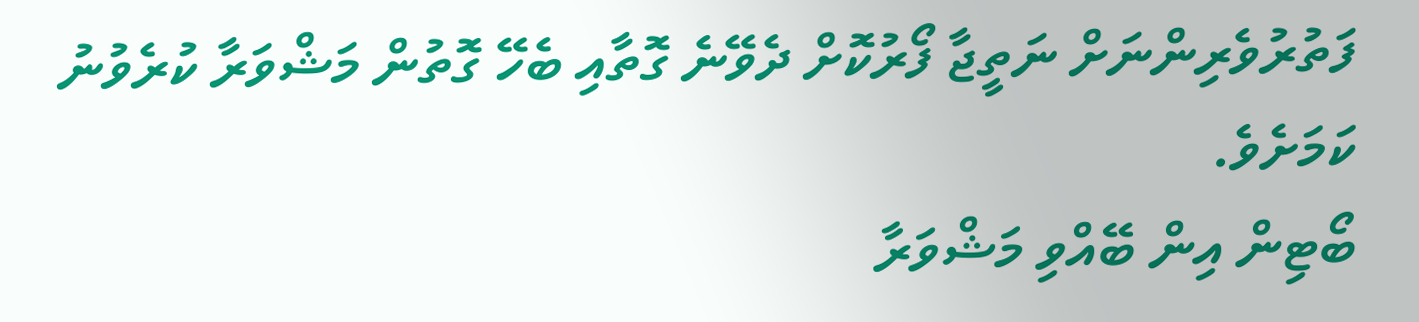ފަތުރުވެރިންނަށް ނަތީޖާ ފޯރުކޮށް ދެވޭނެ ގޮތާއި ބެހޭ ގޮތުން މަޝްވަރާ ކުރެވުނު ކަމަށެވެ.
ބޯޓިން އިން ބޭއްވި މަޝްވަރާ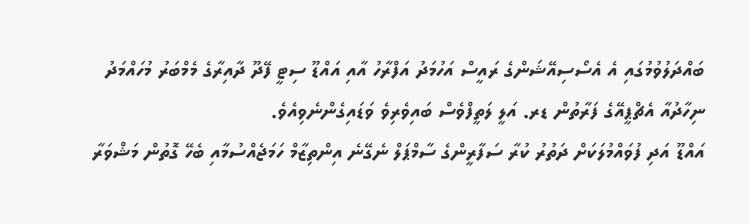ބައްދަލުވުމުގައި އެ އެސޯސިއޭޝަންގެ ރައީސް އަހުމަދު އަފްރާހު އާއި އައްޑޫ ސިޓީ ފޭދޫ ދާއިރާގެ މެމްބަރު މުހައްމަދު ނިހާދުއާ އެޗްޕީއޭގެ ފަރާތުން ޑރ. އަލީ ލަތީފްވެސް ބައިވެރިވެ ވަޑައިގެންނެވިއެވެ.
އައްޑޫ އަދި ފުވައްމުލަކަށް ދަތުރު ކުރާ ސަފާރީންގެ ސާމްޕަލް ނެގޭނެ އިންތިޒާމް ހަމަޖެއްސުމާއި ބެހޭ ގޮތުން މަޝްވަރާ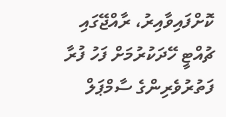ކޮށްފައިވާއިރު، ރާއްޖޭގައި ޗުއްޓީ ހޭދަކުރުމަށް ފަހު ފުރާ ފަތުރުވެރިންގެ ސާމްޕަލް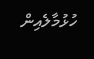ހުޅުމާލެއިން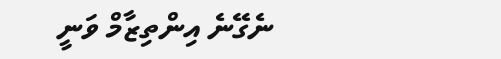ނެގޭނެ އިންތިޒާމް ވަނީ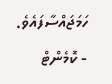ހަމަޖައްސާފައެވެ.
- ކޮމެންޓް